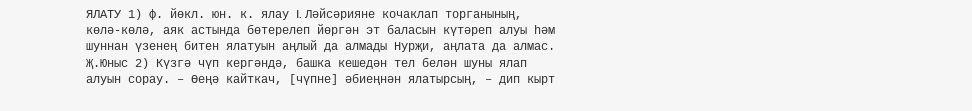ЯЛАТУ 1) ф. йөкл. юн. к. ялау I. Ләйсәрияне кочаклап торганының, көлә-көлә, аяк астында бөтерелеп йөргән эт баласын күтәреп алуы һәм шуннан үзенең битен ялатуын аңлый да алмады Нурҗи, аңлата да алмас. Җ.Юныс 2) Күзгә чүп кергәндә, башка кешедән тел белән шуны ялап алуын сорау. – Өеңә кайткач, [чүпне] әбиеңнән ялатырсың, – дип кырт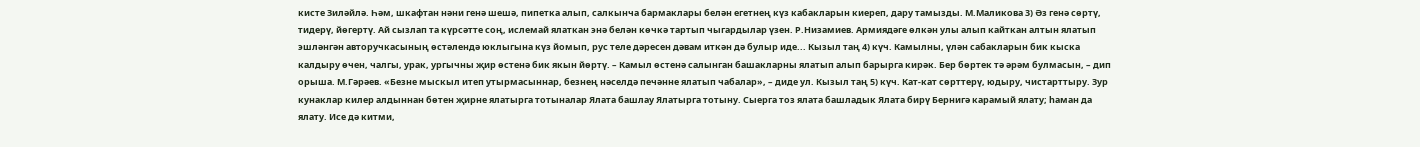кисте Зиләйлә. Һәм, шкафтан нәни генә шешә, пипетка алып, салкынча бармаклары белән егетнең күз кабакларын киереп, дару тамызды. М.Маликова 3) Әз генә сөртү, тидерү, йөгертү. Ай сызлап та күрсәтте соң, ислемай ялаткан энә белән көчкә тартып чыгардылар үзен. Р.Низамиев. Армиядәге өлкән улы алып кайткан алтын ялатып эшләнгән авторучкасының өстәлендә юклыгына күз йомып, рус теле дәресен дәвам иткән дә булыр иде... Кызыл таң 4) күч. Камылны, үлән сабакларын бик кыска калдыру өчен, чалгы, урак, ургычны җир өстенә бик якын йөртү. – Камыл өстенә салынган башакларны ялатып алып барырга кирәк. Бер бөртек тә әрәм булмасын, – дип орыша. М.Гәрәев. «Безне мыскыл итеп утырмасыннар, безнең нәселдә печәнне ялатып чабалар», – диде ул. Кызыл таң 5) күч. Кат-кат сөрттерү, юдыру, чистарттыру. Зур кунаклар килер алдыннан бөтен җирне ялатырга тотыналар Ялата башлау Ялатырга тотыну. Сыерга тоз ялата башладык Ялата бирү Бернигә карамый ялату; һаман да ялату. Исе дә китми,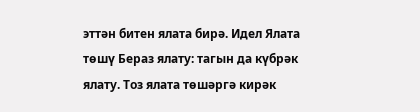эттән битен ялата бирә. Идел Ялата төшү Бераз ялату: тагын да күбрәк ялату. Тоз ялата төшәргә кирәк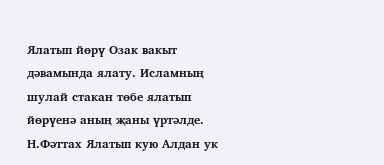Ялатып йөрү Озак вакыт дәвамында ялату. Исламның шулай стакан төбе ялатып йөрүенә аның җаны үртәлде. Н.Фәттах Ялатып кую Алдан ук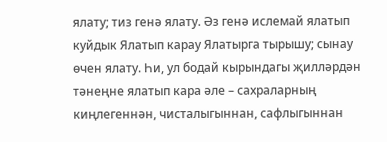ялату; тиз генә ялату. Әз генә ислемай ялатып куйдык Ялатып карау Ялатырга тырышу; сынау өчен ялату. Һи, ул бодай кырындагы җилләрдән тәнеңне ялатып кара әле – сахраларның киңлегеннән, чисталыгыннан, сафлыгыннан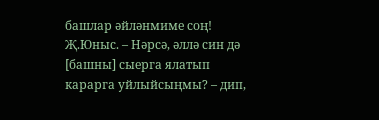башлар әйләнмиме соң! Җ.Юныс. – Нәрсә, әллә син дә [башны] сыерга ялатып карарга уйлыйсыңмы? – дип,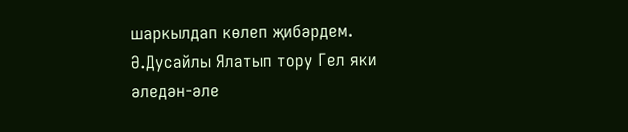шаркылдап көлеп җибәрдем. Ә.Дусайлы Ялатып тору Гел яки әледән-әле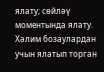ялату; сөйләү моментында ялату. Хәлим бозаулардан учын ялатып торган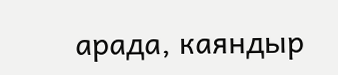арада, каяндыр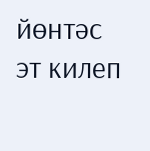йөнтәс эт килеп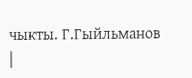чыкты. Г.Гыйльманов |